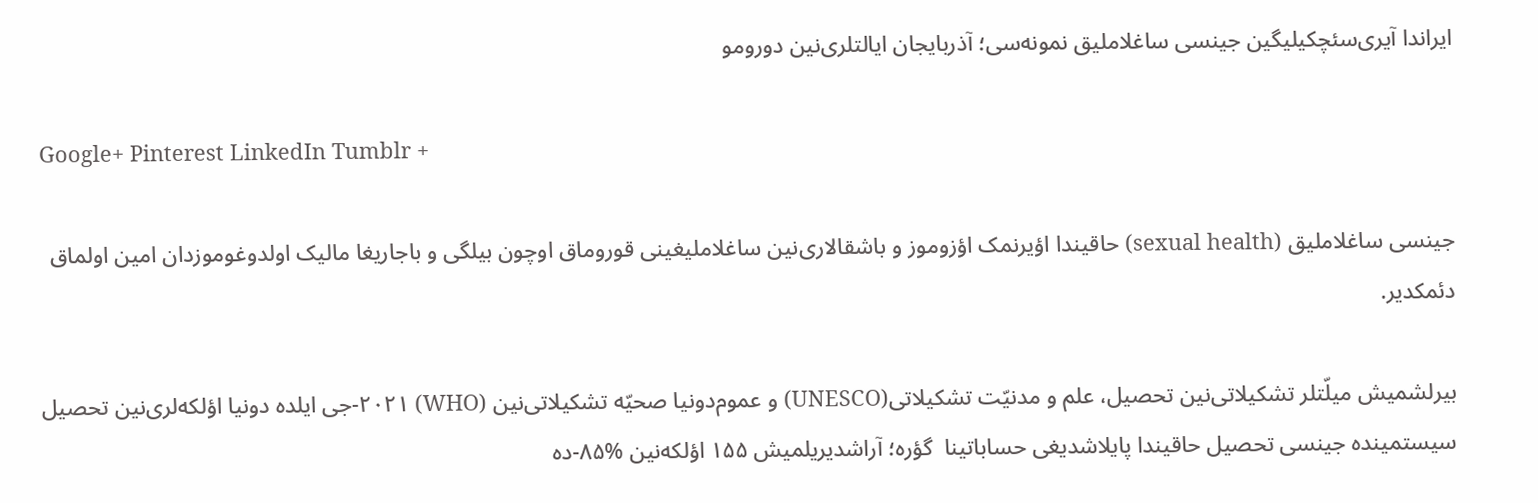ایراندا آیری‌سئچکیلیگین جینسی ساغلاملیق نمونه‌سی؛ آذربایجان ایالتلری‌نین‌ دورومو

Google+ Pinterest LinkedIn Tumblr +

جینسی ساغلاملیق (sexual health) حاقیندا اؤیرنمک اؤزوموز و باشقالاری‌نین ساغلاملیغینی قوروماق اوچون بیلگی و باجاریغا مالیک اولدوغوموزدان امین اولماق دئمکدیر.

بیرلشمیش میلّتلر تشکیلاتی‌نین تحصیل، علم و مدنيّت تشکیلاتی(UNESCO) و عموم‌دونیا صحیّه‌‌ تشکیلاتی‌نین (WHO) ۲۰۲۱-جی ایلده دونیا اؤلکه‌لری‌نین تحصیل سیستمینده جینسی تحصیل حاقیندا پایلاشدیغی حساباتینا  گؤره؛ آراشدیریلمیش ۱۵۵ اؤلکه‌نین %۸۵-ده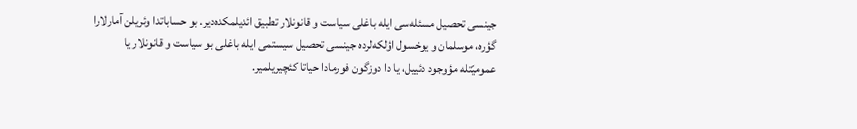جینسی تحصیل مسئله‌‌سی ایله باغلی سیاست و قانونلار تطبیق ائدیلمکده‌دیر. بو حساباتدا وئریلن آمارلارا گؤره، موسلمان و یوخسول اؤلکه‌لرده جینسی تحصیل سیستمی ایله باغلی بو سیاست و قانونلار یا عمومیّتله مؤوجود دئییل، یا دا دوزگون فورمادا حیاتا کئچیریلمیر.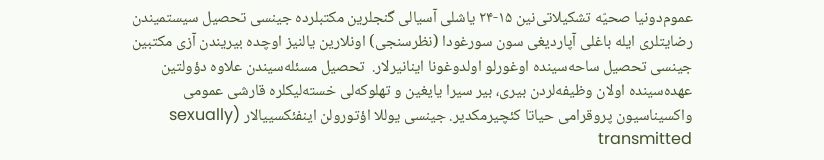عموم‌دونیا صحیّه‌‌ تشکیلاتی‌نین ۱۵-۲۴ یاشلی آسیالی گنجلرین مکتبلرده جینسی تحصیل سیستمیندن رضایتلری ایله باغلی آپاردیغی سون سورغودا (نظرسنجی) اونلارین یالنیز اوچده بیریندن آزی مکتبین جینسی تحصیل ساحه‌‌‌سینده اوغورلو اولدوغونا اینانیرلار.  تحصیل مسئله‌‌سیندن علاوه‌‌ دؤولتین عهده‌‌سینده اولان وظیفه‌‌‌لردن بیری، بیر سیرا یایغین و تهلوکه‌‌‌لی خسته‌لیکلره قارشی عمومی واکسیناسیون پروقرامی حیاتا کئچیرمکدیر. جینسی یوللا اؤتورولن اینفئکسییالار (sexually transmitted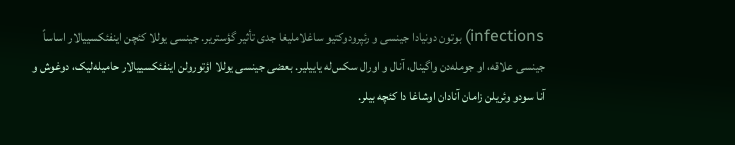infections) بوتون دونیادا جینسی و رئپرودوکتیو ساغلاملیغا جدی تأثیر گؤستریر. جینسی یوللا کئچن اینفئکسییالار اساساً جینسی علاقه‌‌‌، او جومله‌‌‌دن واگینال، آنال و اورال سکس‌له یاییلیر. بعضی جینسی یوللا اؤتورولن اینفئکسییالار حامیله‌لیک، دوغوش و آنا سودو وئریلن زامان آنادان اوشاغا دا کئچه بیلر.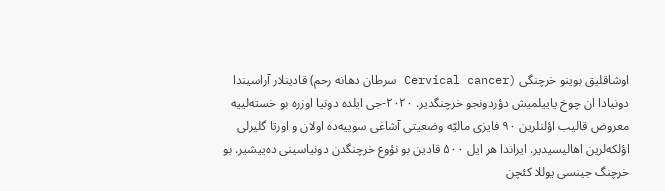اوشاقلیق بوینو خرچنگی (Cervical cancer سرطان دهانه رحم) قادینلار آراسیندا دونیادا ان چوخ یاییلمیش دؤردونجو خرچنگدیر. ۲۰۲۰-جی ایلده دونیا اوزره بو خسته‌لییه معروض قالیب اؤلنلرین ۹۰ فایزی ماليّه‌‌ وضعيتی آشاغی سويیه‌‌ده اولان و اورتا گلیرلی اؤلکه‌لرین اهالیسیدیر. ایراندا هر ایل ۵۰۰ قادین بو نؤوع خرچنگدن دونیاسینی ده‌يیشیر. بو خرچنگ جینسی یوللا کئچن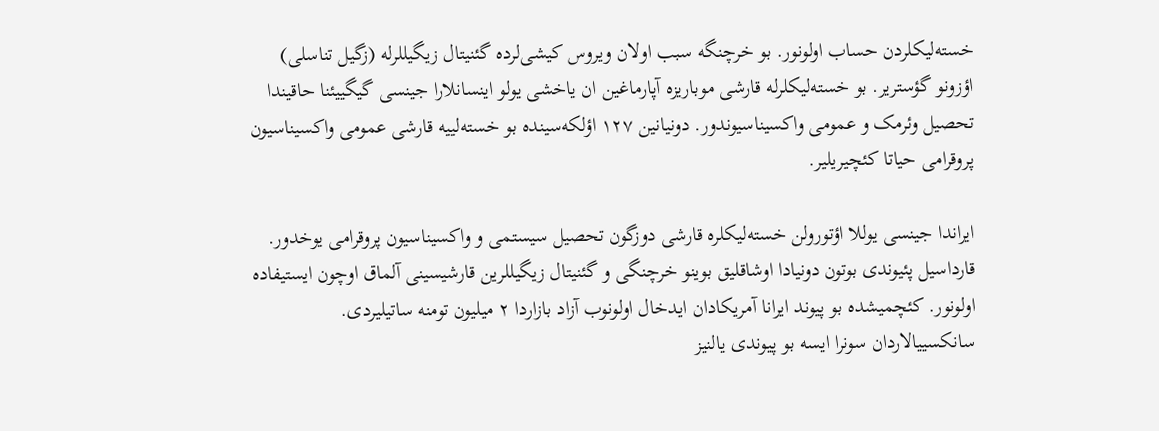خسته‌لیکلردن حساب اولونور. بو خرچنگه سبب اولان ویروس کیشی‌لرده گئنیتال زیگیللرله (زگیل‌ تناسلی) اؤزونو گؤستریر. بو خسته‌لیکلرله قارشی موباریزه آپارماغین ان یاخشی یولو اینسانلارا جینسی گیگییئنا حاقیندا تحصیل وئرمک و عمومی واکسیناسیوندور. دونیانین ۱۲۷ اؤلکه‌سینده بو خسته‌لییه قارشی عمومی واکسیناسیون پروقرامی حیاتا کئچیریلیر.

ایراندا جینسی یوللا اؤتورولن خسته‌لیکلره قارشی دوزگون تحصیل سیستمی و واکسیناسیون پروقرامی یوخدور. قارداسیل پئیوندی بوتون دونیادا اوشاقلیق بوینو خرچنگی و گئنیتال زیگیللرین قارشیسینی آلماق اوچون ایستیفاده اولونور. کئچمیشده بو پیوند ایرانا آمریکادان ایدخال اولونوب آزاد بازاردا ۲ میلیون تومنه ساتیلیردی. سانکسییالاردان سونرا ایسه بو پیوندی یالنیز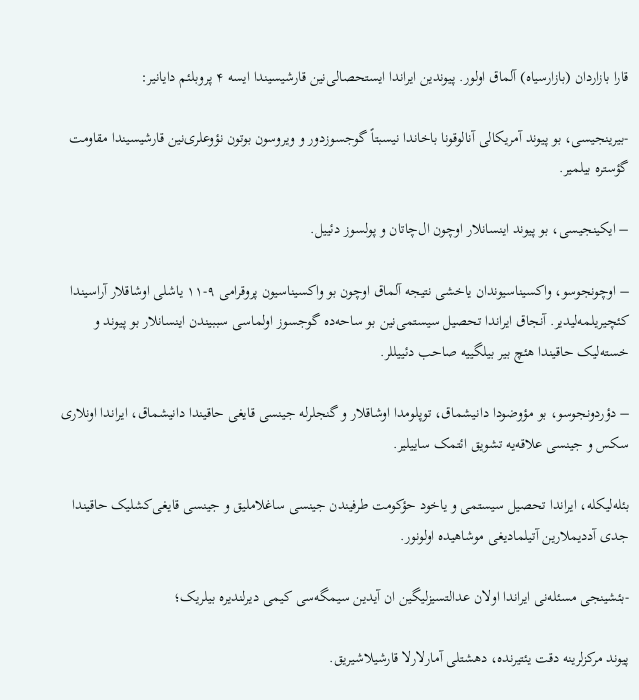قارا بازاردان (بازارسیاه) آلماق اولور. پیوندین ایراندا ایستحصالی‌نین قارشیسیندا ایسه ۴ پروبلئم دایانیر:

-بیرینجیسی، بو پیوند آمریکالی آنالوقونا باخاندا نیسبتاً گوجسوزدور و ویروسون بوتون نؤوعلری‌نین قارشیسیندا مقاومت گؤستره بیلمیر.

– ایکینجیسی، بو پیوند اینسانلار اوچون ال‌چاتان و پولسوز دئییل.

– اوچونجوسو، واکسیناسیوندان یاخشی نتیجه آلماق اوچون بو واکسیناسیون پروقرامی ۹-۱۱ یاشلی اوشاقلار آراسیندا کئچیریلمه‌لیدیر. آنجاق ایراندا تحصیل سیستمی‌نین بو ساحه‌‌‌ده گوجسوز اولماسی سببیندن اینسانلار بو پیوند و خسته‌لیک حاقیندا هئچ بیر بیلگییه صاحب دئییللر.

– دؤردونجوسو، بو مؤوضودا دانیشماق، توپلومدا اوشاقلار و گنجلرله جینسی قایغی حاقیندا دانیشماق، ایراندا اونلاری سکس و جینسی علاقه‌‌‌یه تشویق ائتمک ساییلیر.

بئله‌لیکله، ایراندا تحصیل سیستمی و یاخود حؤکومت طرفیندن جینسی ساغلاملیق و جینسی قایغی‌کشلیک حاقیندا جدی آددیملارین آتیلمادیغی موشاهیده اولونور.

-بئشینجی مسئله‌نی ایراندا اولان عدالتسیزلیگین ان آیدین سیمگه‌سی کیمی ديرلندیره بیلریک؛

پیوند مرکزلرینه دقت یئتیرنده، دهشتلی آمارلارلا قارشیلاشیریق.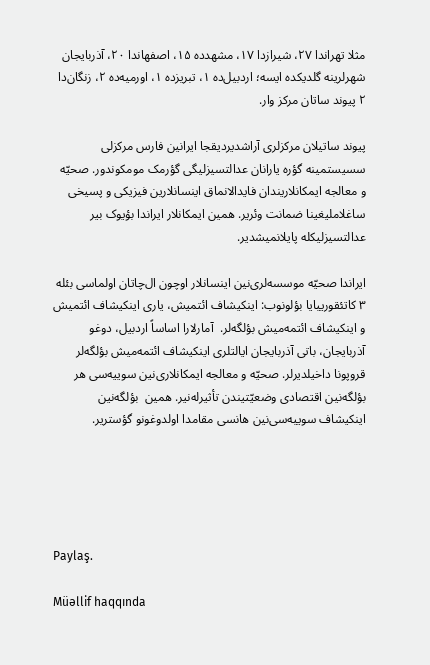مثلا تهراندا ۲۷، شیرازدا ۱۷، مشهدده ۱۵، اصفهاندا ۲۰، آذربایجان شهرلرینه گلدیکده ایسه؛ اردبیل‌ده ۱، تبریزده ۱، اورمیه‌ده ۲، زنگان‌دا ۲ پیوند ساتان مرکز وار.

پیوند ساتیلان مرکزلری آراشدیردیقجا ایرانین فارس مرکزلی سسیستمینه گؤره یارانان عدالتسیزلیگی گؤرمک مومکوندور. صحیّه‌‌ و معالجه ایمکانلاریندان فایدالانماق اینسانلارین فیزیکی و پسیخی ساغلاملیغینا ضمانت وئریر. همین ایمکانلار ایراندا بؤیوک بیر عدالتسیزلیکله پایلانمیشدیر.

ایراندا صحیّه‌‌ موسسه‌‌لری‌نین اینسانلار اوچون ال‌چاتان اولماسی بئله ۳ کاتئقورییایا بؤلونوب: اینکیشاف ائتمیش، یاری اینکیشاف ائتمیش و اینکیشاف ائتمه‌میش بؤلگه‌لر.  آمارلارا اساساً اردبیل، دوغو آذربایجان، باتی آذربایجان ایالتلری اینکیشاف ائتمه‌میش بؤلگه‌لر قروپونا داخیلدیرلر. صحیّه‌‌ و معالجه ایمکانلاری‌نین سويیه‌‌سی هر بؤلگه‌نین اقتصادی وضعيّتیندن تأثیرله‌نیر. همین  بؤلگه‌نین اینکیشاف سويیه‌‌سی‌نین هانسی مقامدا اولدوغونو گؤستریر.





Paylaş.

Müəllif haqqında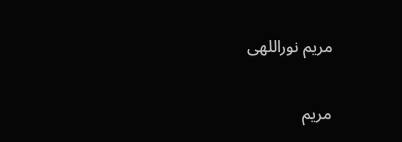مریم نوراللهی

مریم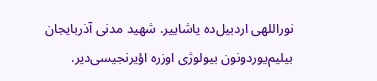نوراللهی اردبیل‌ده یاشاییر. شهید مدنی آذربایجان بیلیم‌یوردونون بیولوژی اوزره اؤیرنجیسی‌دیر.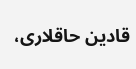قادین حاقلاری،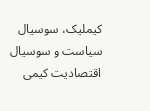کیملیک، سوسیال سیاست و سوسیال اقتصادیت کیمی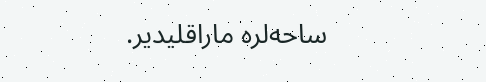ساحه‌لره ماراقلیدیر.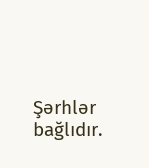Şərhlər bağlıdır.